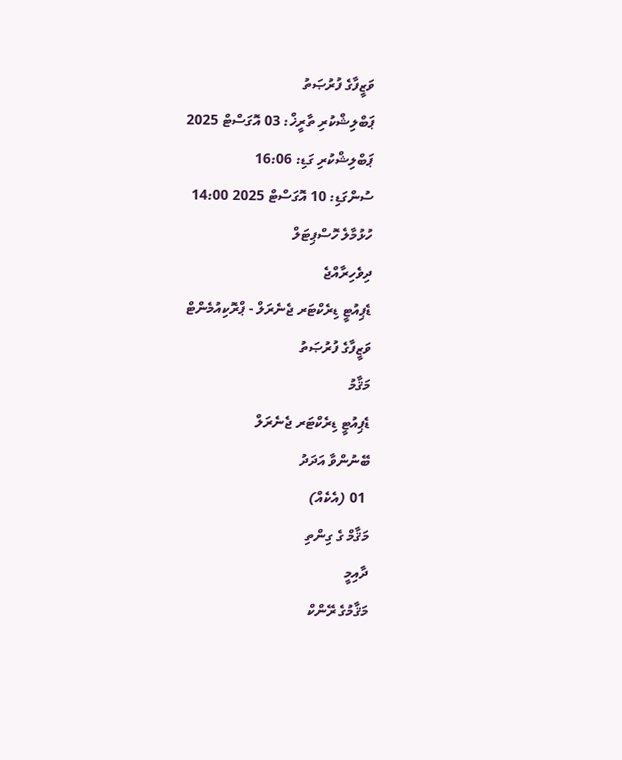ވަޒީފާގެ ފުރުޞަތު
ޕަބްލިޝްކުރި ތާރީޚް: 03 އޮގަސްޓް 2025
ޕަބްލިޝްކުރި ގަޑި: 16:06
ސުންގަޑި: 10 އޮގަސްޓް 2025 14:00
ހުޅުމާލެ ހޮސްޕިޓަލް
ދިވެހިރާއްޖެ
ޑެޕިއުޓީ ޑިރެކްޓަރ ޖެނެރަލް - ޕްރޮކިއުމެންޓް
ވަޒީފާގެ ފުރުޞަތު
މަޤާމު
ޑެޕިއުޓީ ޑިރެކްޓަރ ޖެނެރަލް
ބޭނުންވާ އަދަދު
 01 (އެކެއް)
މަޤާމް ގެ ގިންތި
ދާއިމީ
މަޤާމުގެ ރޭންކް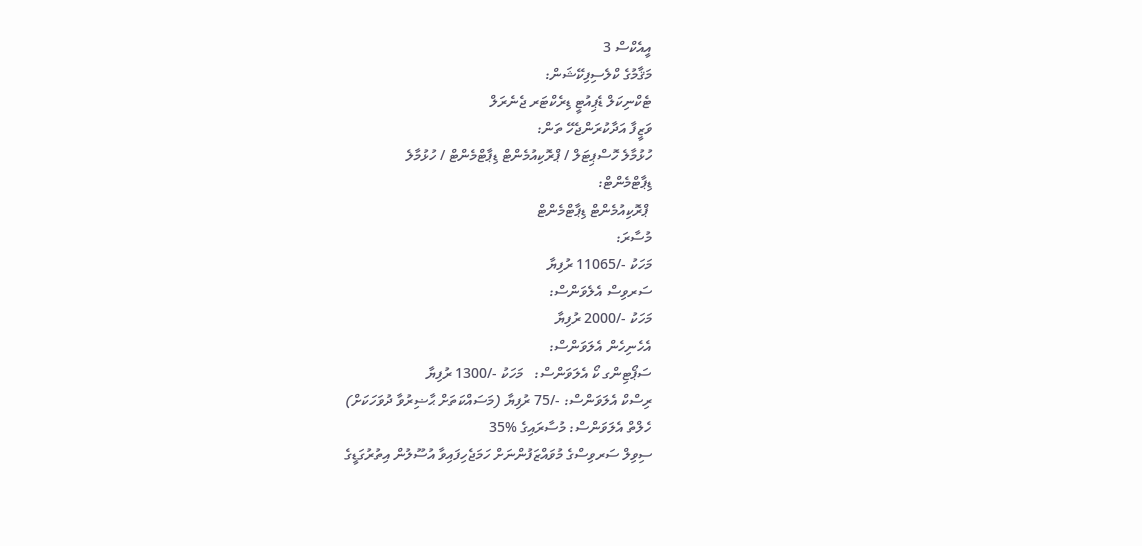އީއެކްސް 3
މަޤާމުގެ ކްލެސިފިކޭޝަން:
ޓެކްނިކަލް ޑެޕިއުޓީ ޑިރެކްޓަރ ޖެނެރަލް
ވަޒީފާ އަދާކުރަންޖެހޭ ތަން:
ހުޅުމާލެ ހޮސްޕިޓަލް / ޕްރޮކިއުމެންޓް ޑިޕާޓްމެންޓް / ހުޅުމާލެ
ޑިޕާޓްމެންޓް:
 ޕްރޮކިއުމެންޓް ޑިޕާޓްމެންޓް
މުސާރަ:
މަހަކު -/11065 ރުފިޔާ
ސަރވިސް އެލެވަންސް:
މަހަކު -/2000 ރުފިޔާ
އެހެނިހެން އެލަވަންސް:
ސަޕޯޓިންގ ކޯ އެލަވަންސް:   މަހަކު -/1300 ރުފިޔާ
ރިސްކް އެލަވަންސް: -/75 ރުފިޔާ (މަސައްކަތަށް ޙާޟިރުވާ ދުވަހަކަށް)
ހެލްތް އެލަވަންސް: މުސާރައިގެ %35
ސިވިލް ސަރވިސްގެ މުވައްޒަފުންނަށް ހަމަޖެހިފައިވާ އުސޫލުން އިތުރުގަޑީގެ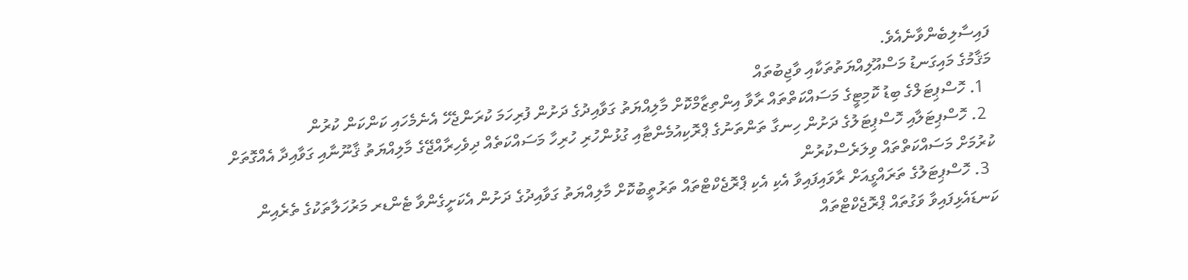ފައިސާލިބެންވާނެއެވެ.
މަޤާމުގެ މައިގަނޑު މަސްއޫލިއްޔަތުތަކާއި ވާޖިބުތައް
  1. ހޮސްޕިޓަލްގެ ބިޑު ކޮމިޓީގެ މަސައްކަތްތައް ރާވާ އިންތިޒާމްކޮށް މާލިއްޔަތު ގަވާއިދުގެ ދަށުން ފުރިހަމަ ކުރަންޖެހޭ އެނެމެހައި ކަންކަން ކުރުން
  2. ހޮސްޕިޓަލާއި ހޮސްޕިޓަލުގެ ދަށުން ހިނގާ ތަންތަނުގެ ޕްރޮކިއުމެންޓާއި ގުޅުންހުރި ހުރިހާ މަސައްކަތެއް ދިވެހިރާއްޖޭގެ މާލިއްޔަތު ޤާނޫނާއި ގަވާއިދާ އެއްގޮތަށް ކުރުމަށް މަސައްކަތްތައް ވިލަރެސްކުރުން
  3. ހޮސްޕިޓަލުގެ ތަރައްގީއަށް ރާވައިފައިވާ އެކި އެކި ޕްރޮޖެކްޓްތައް ތަރުތީބުކޮށް މާލިއްޔަތު ގަވާއިދުގެ ދަށުން އެކަށީގެންވާ ޓެންޑރ މަރުހަލާތަކުގެ ތެރެއިން ކަނޑައެޅިފައިވާ ވަގުތައް ޕްރޮޖެކްޓްތައް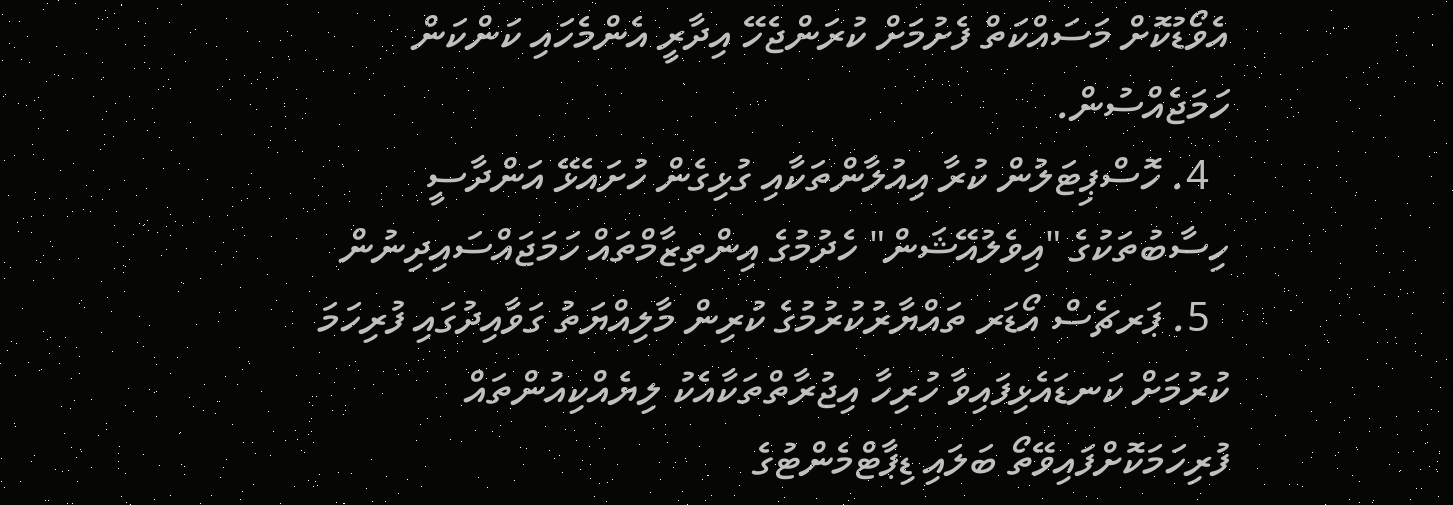އެވޯޑުކޮށް މަސައްކަތް ފެށުމަށް ކުރަންޖެހޭ އިދާރީ އެންމެހައި ކަންކަން ހަމަޖެއްސުން.
  4. ހޮސްޕިޓަލުން ކުރާ އިއުލާންތަކާއި ގުޅިގެން ހުށައެޅޭ އަންދާސީ ހިސާބުތަކުގެ "އިވެލުއޭޝަން" ހެދުމުގެ އިންތިޒާމްތައް ހަމަޖައްސައިދިނުން
  5. ޕަރޗެސް އޯޑަރ ތައްޔާރުކުރުމުގެ ކުރިން މާލިއްޔަތު ގަވާއިދުގައި ފުރިހަމަ ކުރުމަށް ކަނޑައެޅިފައިވާ ހުރިހާ އިޖުރާތްތަކާއެކު ލިޔެއްކިއުންތައް ފުރިހަމަކޮށްފައިވޭތޯ ބަލައި ޑިޕާޓްމެންޓުގެ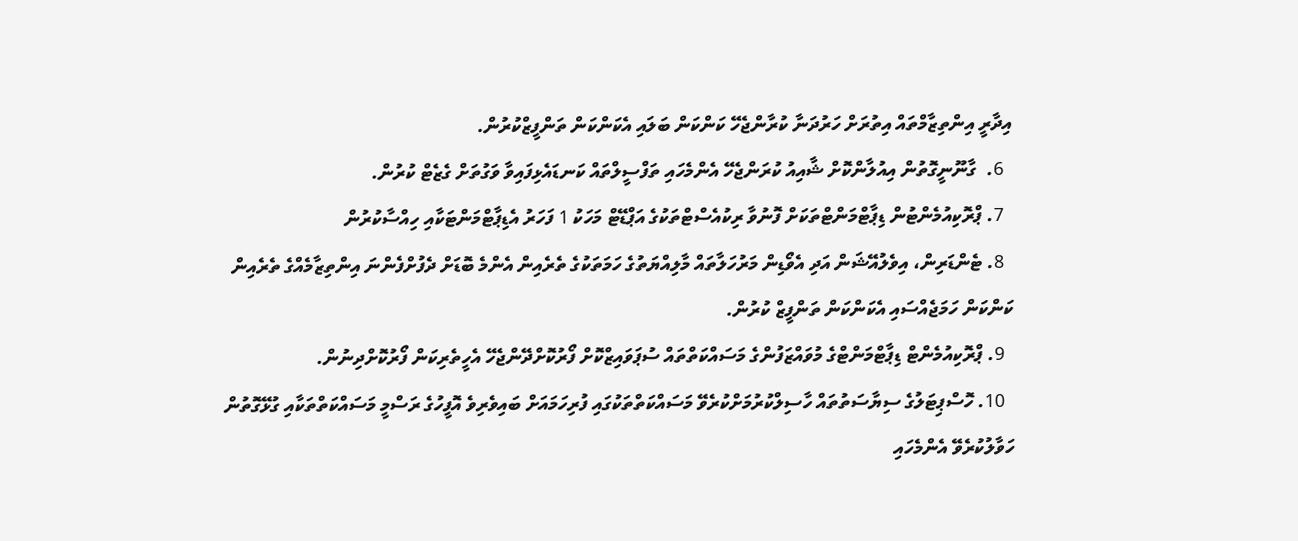އިދާރީ އިންތިޒާމްތައް އިތުރަށް ހަރުދަނާ ކުރާންޖެހޭ ކަންކަން ބަލައި އެކަންކަން ތަންފީޒްކުރުން.
  6.  ގާނޫނީގޮތުން އިއުލާންކޮށް ޝާއިއު ކުރަންޖެހޭ އެންމެހައި ތަފްސީލްތައް ކަނޑައެޅިފައިވާ ވަގުތަށް ގެޒެޓް ކުރުން.
  7. ޕްރޮކިއުމެންޓުން ޑިޕާޓްމަންޓްތަކަށް ފޮނުވާ ރިކުއެސްޓްތަކުގެ އަޕްޑޭޓް މަހަކު 1 ފަހަރު އެޑިޕާޓްމަންޓަކާއި ހިއްސާކުރުން
  8. ޓެންޑަރިން، އިވެލުއޭޝަން އަދި އެވޯޑިން މަރުހަލާތައް މާލިއްޔަތުގެ ހަމަތަކުގެ ތެރެއިން އެންމެ ބޮޑަށް ދެފުށްފެންނަ އިންތިޒާމެއްގެ ތެރެއިން ކަންކަން ހަމަޖެއްސައި އެކަންކަން ތަންފީޒް ކުރުން.
  9. ޕްރޮކިއުމެންޓް ޑިޕާޓްމަންޓްގެ މުވައްޒަފުންގެ މަސައްކަތްތައް ސުޕަވައިޒްކޮށް ފޯރުކޮށްދޭންޖެހޭ އެހީތެރިކަން ފޯރުކޮށްދިނުން.
  10. ހޮސްޕިޓަލުގެ ސިޔާސަތުތައް ހާސިލްކުރުމަށްކުރެވޭ މަސައްކަތްތަކުގައި ފުރިހަމައަށް ބައިވެރިވެ އޮފީހުގެ ރަސްމީ މަސައްކަތްތަކާއި ގުޅޭގޮތުން ހަވާލުކުރެވޭ އެންމެހައި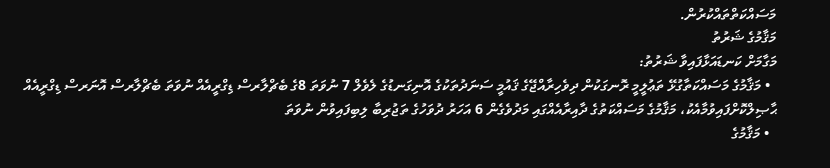މަސައްކަތްތައްކުރުން.
މަޤާމުގެ ޝަރުތު
މަގާމަށް ކަނޑައަޅާފައިވާ ޝަރުތު:
  • މަޤާމުގެ މަސައްކަތާގުޅޭ ތަޢުލީމީ ރޮނގަކުން ދިވެހިރާއްޖޭގެ ޤައުމީ ސަނަދުތަކުގެ އޮނިގަނޑުގެ ލެވެލް 7 ނުވަތަ 8ގެ ބެޗްލާރސް ޑިގްރީއެއް ނުވަތަ ބެޗްލާރސް އޮނަރސް ޑިގްރީއެއް ޙާޞިލްކޮށްފައިވުމާއެކު، މަޤާމުގެ މަސައްކަތުގެ ދާއިރާއެއްގައި މަދުވެގެން 6 އަހަރު ދުވަހުގެ ތަޖުރިބާ ލިބިފައިވުން ނުވަތަ
  • މަޤާމުގެ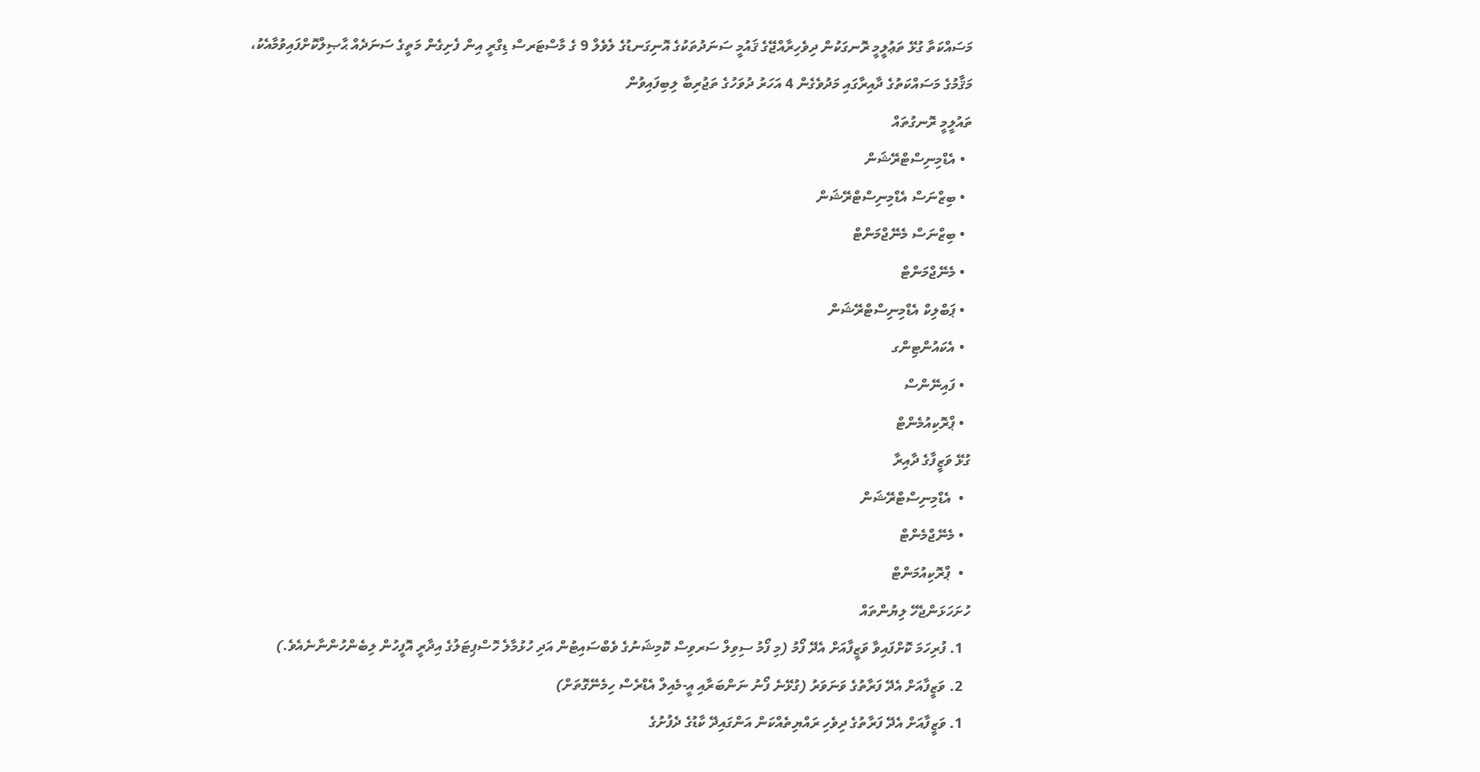މަސައްކަތާ ގުޅޭ ތަޢުލީމީ ރޮނގަކުން ދިވެހިރާއްޖޭގެ ޤައުމީ ސަނަދުތަކުގެ އޮނިގަނޑުގެ ލެވެލް 9 ގެ މާސްޓަރސް ޑިގްރީ އިން ފެށިގެން މަތީގެ ސަނަދެއް ޙާޞިލްކޮށްފައިވުމާއެކު، މަޤާމުގެ މަސައްކަތުގެ ދާއިރާގައި މަދުވެގެން 4 އަހަރު ދުވަހުގެ ތަޖުރިބާ ލިބިފައިވުން
ތައުލީމީ ރޮނގުތައް
  • އެޑްމިނިސްޓްރޭޝަން
  • ބިޒްނަސް އެޑްމިނިސްޓްރޭޝަން
  • ބިޒްނަސް މެނޭޖްމަންޓް
  • މެނޭޖްމަންޓް
  • ޕަބްލިކް އެޑްމިނިސްޓްރޭޝަން
  • އެކައުންޓިންގ
  • ފައިނޭންސް
  • ޕްރޮކިއުމެންޓް
ގުޅޭ ވަޒީފާގެ ދާއިރާ
  •  އެޑްމިނިސްޓްރޭޝަން
  • މެނޭޖްމެންޓް
  •  ޕްރޮކިއުމަންޓް
ހުށަހަޅަންޖެހޭ ލިޔުންތައް
  1. ފުރިހަމަ ކޮށްފައިވާ ވަޒީފާއަށް އެދޭ ފޯމު (މި ފޯމު ސިވިލް ސަރވިސް ކޮމިޝަނުގެ ވެބްސައިޓުން އަދި ހުޅުމާލެ ހޮސްޕިޓަލުގެ އިދާރީ އޮފީހުން ލިބެންހުންނާނެއެވެ.)
  2. ވަޒީފާއަށް އެދޭ ފަރާތުގެ ވަނަވަރު (ގުޅޭނެ ފޯނު ނަންބަރާއި އީ-މެއިލް އެޑްރެސް ހިމެނޭގޮތަށް)
  1. ވަޒީފާއަށް އެދޭ ފަރާތުގެ ދިވެހި ރައްޔިތެއްކަން އަންގައިދޭ ކާޑުގެ ދެފުށުގެ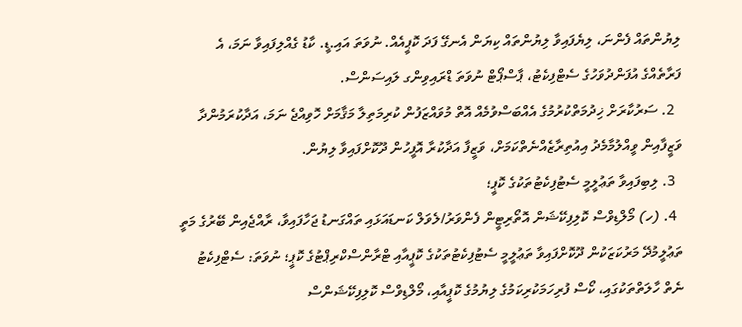ލިޔުންތައް ފެންނަ، ލިޔެފައިވާ ލިޔުންތައް ކިޔަން އެނގޭ ފަދަ ކޮޕީއެއް. ނުވަތަ އައި.ޑީ. ކާޑު ގެއްލިފައިވާ ނަމަ، އެ ފަރާތެއްގެ އުފަންދުވަހުގެ ސެޓްފިކެޓު، ޕާސްޕޯޓް ނުވަތަ ޑްރައިވިންގ ލައިސަންސް.
  2. ސަރުކާރަށް ޚިދުމަތްކުރުމުގެ އެއްބަސްވުމެއް އޮތް މުވައްޒަފުން ކުރިމަތިލާ މަޤާމަށް ހޮވިއްޖެ ނަމަ، އަދާކުރަމުންދާ ވަޒީފާއިން ވީއްލުމާމެދު އިއުތިރާޒެއްނެތްކަމަށް، ވަޒީފާ އަދާކުރާ އޮފީހުން ދޫކޮށްފައިވާ ލިޔުން.
  3. ލިބިފައިވާ ތަޢުލީމީ ސެޓުފިކެޓުތަކުގެ ކޮޕީ؛
  4. (ހ) މޯލްޑިވްސް ކޮލިފިކޭޝަން އޮތޯރިޓީން ފެންވަރު/ލެވަލް ކަނޑައަޅައި ތައްގަނޑު ޖަހާފައިވާ، ރާއްޖެއިން ބޭރުގެ މަތީ ތަޢުލީމުދޭ މަރުކަޒަކުން ދޫކޮށްފައިވާ ތަޢުލީމީ ސެޓުފިކެޓުތަކުގެ ކޮޕީއާއި ޓްރާންސްކްރިޕްޓުގެ ކޮޕީ؛ ނުވަތަ: ސެޓްފިކެޓު ނެތް ހާލަތްތަކުގައި، ކޯސް ފުރިހަމަކުރިކަމުގެ ލިޔުމުގެ ކޮޕީއާއި، މޯލްޑިވްސް ކޮލިފިކޭޝަންސް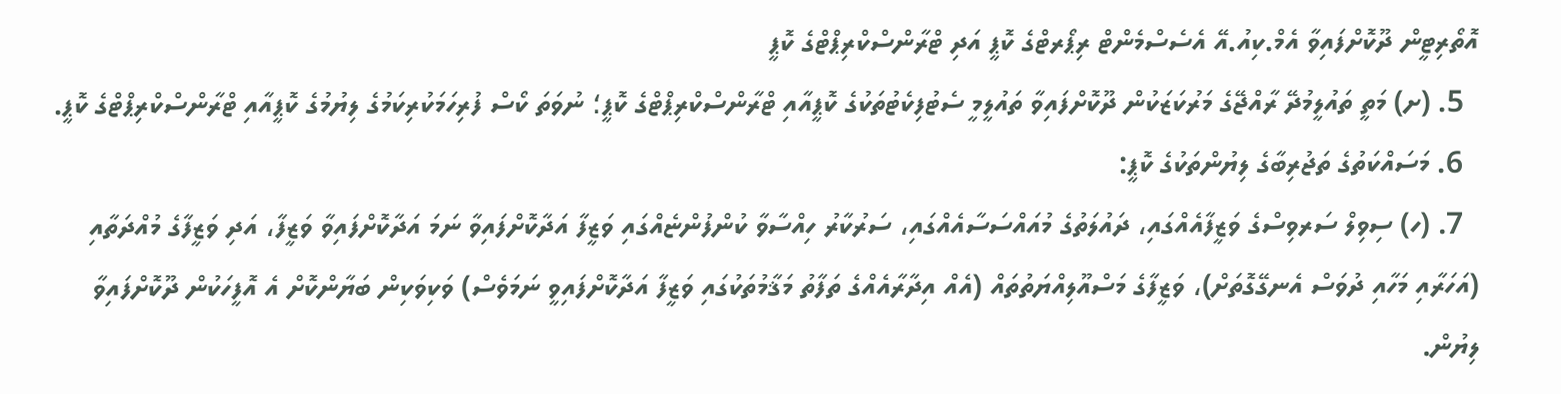އޮތޯރިޓީން ދޫކޮށްފައިވާ އެމް.ކިއު.އޭ އެސެސްމެންޓް ރިޕޯރޓްގެ ކޮޕީ އަދި ޓްރާންސްކްރިޕްޓްގެ ކޮޕީ
  5. (ށ) މަތީ ތައުލީމުދޭ ރާއްޖޭގެ މަރުކަޒަކުން ދޫކޮށްފައިވާ ތައުލީމީ ސެޓުފިކެޓުތަކުގެ ކޮޕީއާއި ޓްރާންސްކްރިޕްޓްގެ ކޮޕީ؛ ނުވަތަ ކޯސް ފުރިހަމަކުރިކަމުގެ ލިޔުމުގެ ކޮޕީއާއި ޓްރާންސްކްރިޕްޓްގެ ކޮޕީ.
  6. މަސައްކަތުގެ ތަޖުރިބާގެ ލިޔުންތަކުގެ ކޮޕީ:
  7. (ހ) ސިވިލް ސަރވިސްގެ ވަޒީފާއެއްގައި، ދައުލަތުގެ މުއައްސަސާއެއްގައި، ސަރުކާރު ހިއްސާވާ ކުންފުންޏެއްގައި ވަޒީފާ އަދާކޮށްފައިވާ ނަމަ އަދާކޮށްފައިވާ ވަޒީފާ، އަދި ވަޒީފާގެ މުއްދަތާއި (އަހަރާއި މަހާއި ދުވަސް އެނގޭގޮތަށް)، ވަޒީފާގެ މަސްއޫލިއްޔަތުތައް (އެއް އިދާރާއެއްގެ ތަފާތު މަޤާމުތަކުގައި ވަޒީފާ އަދާކޮށްފައިވީ ނަމަވެސް) ވަކިވަކިން ބަޔާންކޮށް އެ އޮފީހަކުން ދޫކޮށްފައިވާ ލިޔުން.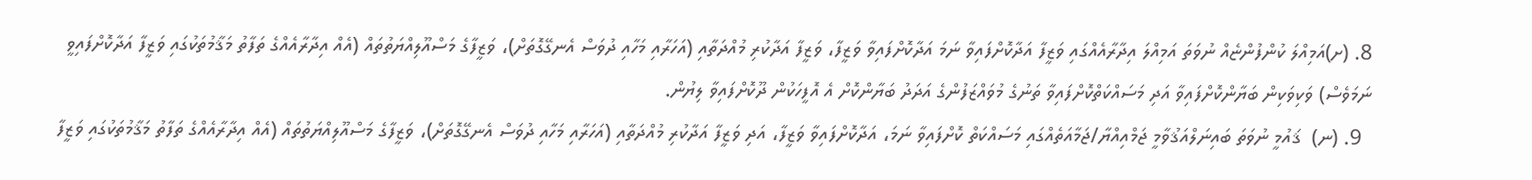8. (ށ)އަމިއްލަ ކުންފުންޏެއް ނުވަތަ އަމިއްލަ އިދާރާއެއްގައި ވަޒީފާ އަދާކޮށްފައިވާ ނަމަ އަދާކޮށްފައިވާ ވަޒީފާ، ވަޒީފާ އަދާކުރި މުއްދަތާއި (އަހަރާއި މަހާއި ދުވަސް އެނގޭގޮތަށް)، ވަޒީފާގެ މަސްއޫލިއްޔަތުތައް (އެއް އިދާރާއެއްގެ ތަފާތު މަޤާމުތަކުގައި ވަޒީފާ އަދާކޮށްފައިވީ ނަމަވެސް) ވަކިވަކިން ބަޔާންކޮށްފައިވާ އަދި މަސައްކަތްކޮށްފައިވާ ތަނުގެ މުވައްޒަފުންގެ އަދަދު ބަޔާންކޮށް އެ އޮފީހަކުން ދޫކޮށްފައިވާ ލިޔުން.
  9. (ނ)  ޤައުމީ ނުވަތަ ބައިނަލްއަޤުވާމީ ޖަމްއިއްޔާ/ޖަމާއަތެއްގައި މަސައްކަތް ކޮށްފައިވާ ނަމަ، އަދާކޮށްފައިވާ ވަޒީފާ، އަދި ވަޒީފާ އަދާކުރި މުއްދަތާއި (އަހަރާއި މަހާއި ދުވަސް އެނގޭގޮތަށް)، ވަޒީފާގެ މަސްއޫލިއްޔަތުތައް (އެއް އިދާރާއެއްގެ ތަފާތު މަޤާމުތަކުގައި ވަޒީފާ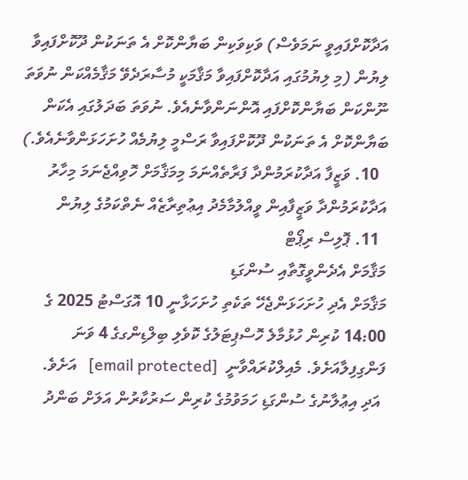އަދާކޮށްފައިވީ ނަމަވެސް) ވަކިވަކިން ބަޔާންކޮށް އެ ތަނަކުން ދޫކޮށްފައިވާ ލިޔުން (މި ލިޔުމުގައި އަދާކޮށްފައިވާ މަޤާމަކީ މުސާރަދެވޭ މަޤާމެއްކަން ނުވަތަ ނޫންކަން ބަޔާންކޮށްފައި އޮންނަންވާނެއެވެ. ނުވަތަ ބަދަލުގައި އެކަން ބަޔާންކޮށް އެ ތަނަކުން ދޫކޮށްފައިވާ ރަސްމީ ލިޔުމެއް ހުށަހަޅަންވާނެއެވެ.)
  10. ވަޒީފާ އަދާކުރަމުންދާ ފަރާތެއްނަމަ މިމަޤާމަށް ހޮވިއްޖެނަމަ މިހާރު އަދާކުރަމުންދާ ވަޒީފާއިން ވީއްލުމާމެދު އިޢުތިރާޒެއް ނެތްކަމުގެ ލިޔުން
  11. ޕޮލިސް ރިޕޯޓް
މަޤާމަށް އެދެންވީގޮތާއި ސުންގަޑި
މަޤާމަށް އެދި ހުށަހަޅަންޖެހޭ ތަކެތި ހުށަހަޅާނީ 10 އޮގަސްޓު 2025 ގެ 14:00 ކުރިން ހުޅުމާލެ ހޮސްޕިޓަލުގެ ކޮވެލި ބިލްޑިންގގެ 4 ވަނަ ފަންގިފިލާއަށެވެ. މެއިލްކުރައްވާނީ  [email protected]   އަށެވެ.
 އަދި އިޢުލާނުގެ ސުންގަޑި ހަމަވުމުގެ ކުރިން ސަރުކާރުން އަލަށް ބަންދު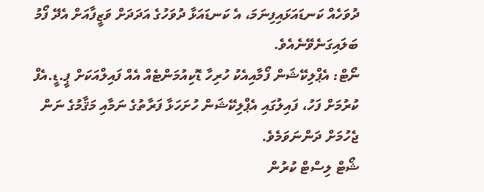ދުވަހެއް ކަނޑައަޅައިފިނަމަ، އެ ކަނޑައަޅާ ދުވަހުގެ އަދަދަށް ވަޒީފާއަށް އެދޭ ފޯމު ބަލައިގަނެވޭނެއެވެ.
ނޯޓް: އެޕްލިކޭޝަން ފޯމާއިއެކު ހުރިހާ ޑޮކިއުމަންޓެއް އެއް ފައިލްއަކަށް ޕީ.ޑީ.އެފް ކުރުމަށް ފަހު، ފައިލުގައި އެޕްލިކޭޝަން ހުށަހަޅާ ފަރާތުގެ ނަމާއި މަޤާމުގެ ނަން ޖެހުމަށް ދަންނަވަމެވެ.
ޝޯޓް ލިސްޓް ކުރުން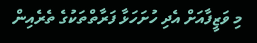މި ވަޒީފާއަށް އެދި ހުށަހަޅާ ފަރާތްތަކުގެ ތެރެއިން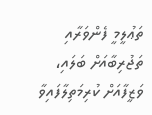ތަޢުލީމީ ފެންވަރާއި ތަޖުރިބާއަށް ބަލައި، ވަޒީފާއަށް ކުރިމަތިލާފައިވާ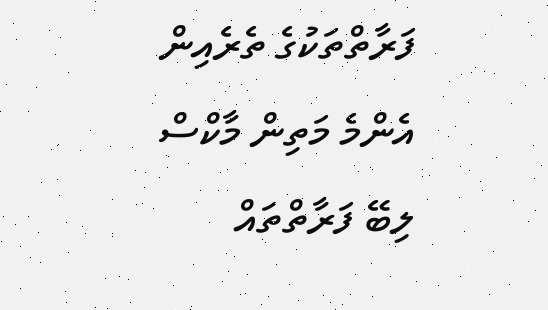ފަރާތްތަކުގެ ތެރެއިން އެންމެ މަތިން މާކްސް ލިބޭ ފަރާތްތައް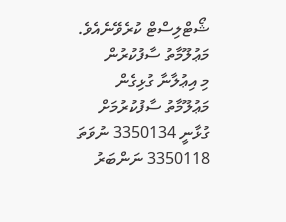ޝޯޓްލިސްޓް ކުރެވޭނެއެވެ.
މަޢުލޫމާތު ސާފުކުރުން
މި އިޢުލާނާ ގުޅިގެން މަޢުލޫމާތު ސާފުކުރުމަށް ގުޅާނީ 3350134 ނުވަތަ 3350118 ނަންބަރު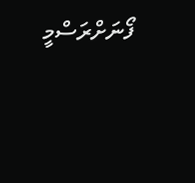ފޯނަށްރަސްމީ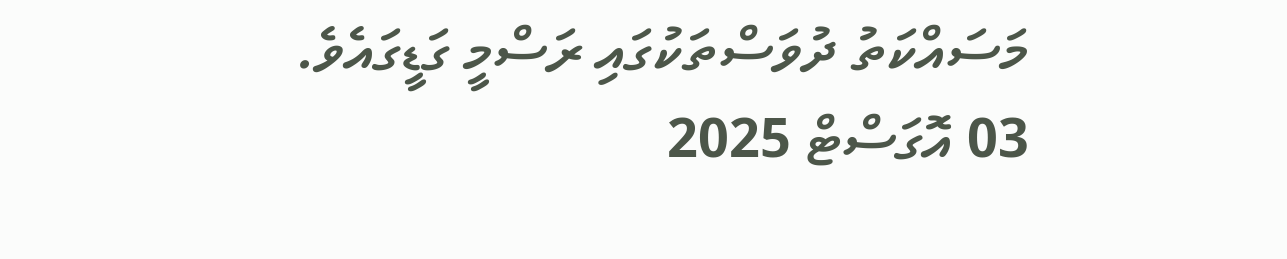މަސައްކަތު ދުވަސްތަކުގައި ރަސްމީ ގަޑީގައެވެ.
03 އޮގަސްޓް 2025